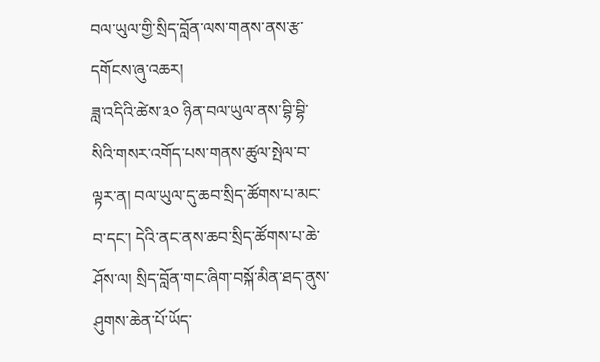བལ་ཡུལ་གྱི་སྲིད་བློན་ལས་གནས་ནས་རྩ་དགོངས་ཞུ་འཆར།
ཟླ་འདིའི་ཚེས་༣༠ ཉིན་བལ་ཡུལ་ནས་བྷི་བྷི་སིའི་གསར་འགོད་པས་གནས་ཚུལ་སྤེལ་བ་ལྟར་ན། བལ་ཡུལ་དུ་ཆབ་སྲིད་ཚོགས་པ་མང་བ་དང་། དེའི་ནང་ནས་ཆབ་སྲིད་ཚོགས་པ་ཆེ་ཤོས་ལ། སྲིད་བློན་གང་ཞིག་བསྐོ་མིན་ཐད་ནུས་ཤུགས་ཆེན་པོ་ཡོད་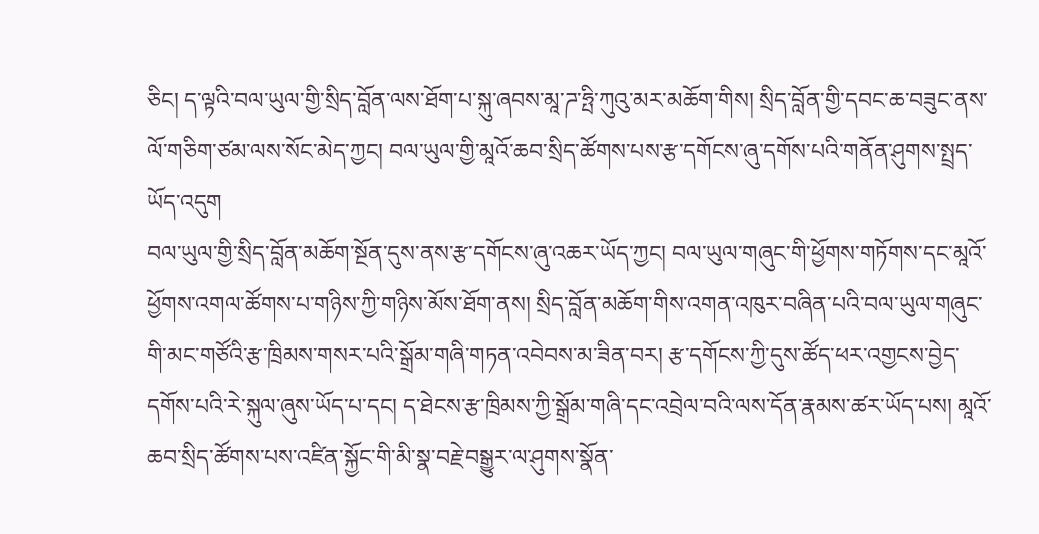ཅིང། ད་ལྟའི་བལ་ཡུལ་གྱི་སྲིད་བློན་ལས་ཐོག་པ་སྐུ་ཞབས་མཱ་ཌ་ཧྤི་ཀུའུ་མར་མཆོག་གིས། སྲིད་བློན་གྱི་དབང་ཆ་བཟུང་ནས་ལོ་གཅིག་ཙམ་ལས་སོང་མེད་ཀྱང། བལ་ཡུལ་གྱི་མཱའོ་ཆབ་སྲིད་ཚོགས་པས་རྩ་དགོངས་ཞུ་དགོས་པའི་གནོན་ཤུགས་སྤྲད་ཡོད་འདུག
བལ་ཡུལ་གྱི་སྲིད་བློན་མཆོག་སྔོན་དུས་ནས་རྩ་དགོངས་ཞུ་འཆར་ཡོད་ཀྱང། བལ་ཡུལ་གཞུང་གི་ཕྱོགས་གཏོགས་དང་མཱའོ་ཕྱོགས་འགལ་ཚོགས་པ་གཉིས་ཀྱི་གཉིས་མོས་ཐོག་ནས། སྲིད་བློན་མཆོག་གིས་འགན་འཁུར་བཞིན་པའི་བལ་ཡུལ་གཞུང་གི་མང་གཙོའི་རྩ་ཁྲིམས་གསར་པའི་སྒྲོམ་གཞི་གཏན་འབེབས་མ་ཟིན་བར། རྩ་དགོངས་ཀྱི་དུས་ཚོད་ཕར་འགྱངས་བྱེད་དགོས་པའི་རེ་སྐུལ་ཞུས་ཡོད་པ་དང། ད་ཐེངས་རྩ་ཁྲིམས་ཀྱི་སྒྲོམ་གཞི་དང་འབྲེལ་བའི་ལས་དོན་རྣམས་ཚར་ཡོད་པས། མཱའོ་ཆབ་སྲིད་ཚོགས་པས་འཛིན་སྐྱོང་གི་མི་སྣ་བརྗེ་བསྒྱུར་ལ་ཤུགས་སྣོན་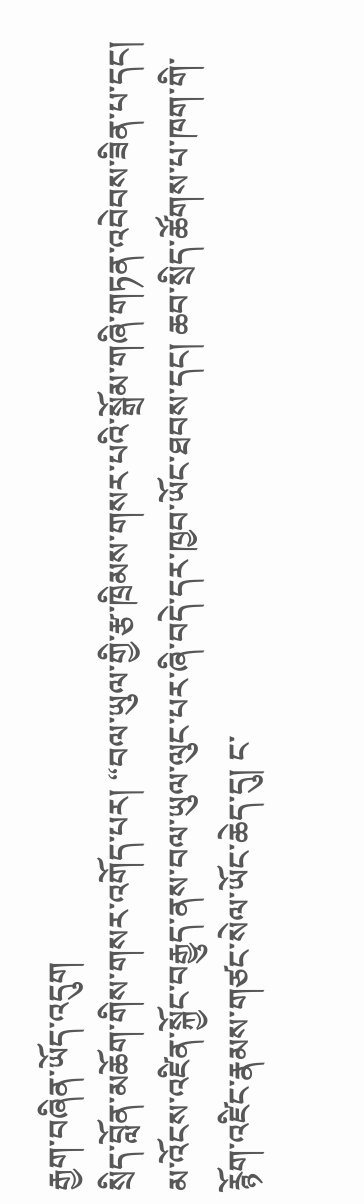རྒྱག་བཞིན་ཡོད་འདུག
སྲིད་བློན་མཆོག་གིས་གསར་འགོད་པར། “བལ་ཡུལ་གྱི་རྩ་ཁྲིམས་གསར་པའི་སྒྲོམ་གཞི་གཏན་འབེབས་ཟིན་པ་དང། མ་འོངས་འཛིན་སྐྱོང་བརྒྱུད་ནས་བལ་ཡུལ་ལུང་པར་ཞི་བདེ་དར་ཁྱབ་ཡོང་ཐབས་དང། ཆབ་སྲིད་ཚོགས་པ་ཁག་གི་རྙོག་འཛིང་རྣམས་གཙང་སེལ་ཡོང་ཆེད་དུ། ང་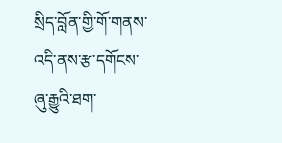སྲིད་བློན་གྱི་གོ་གནས་འདི་ནས་རྩ་དགོངས་ཞུ་རྒྱུའི་ཐག་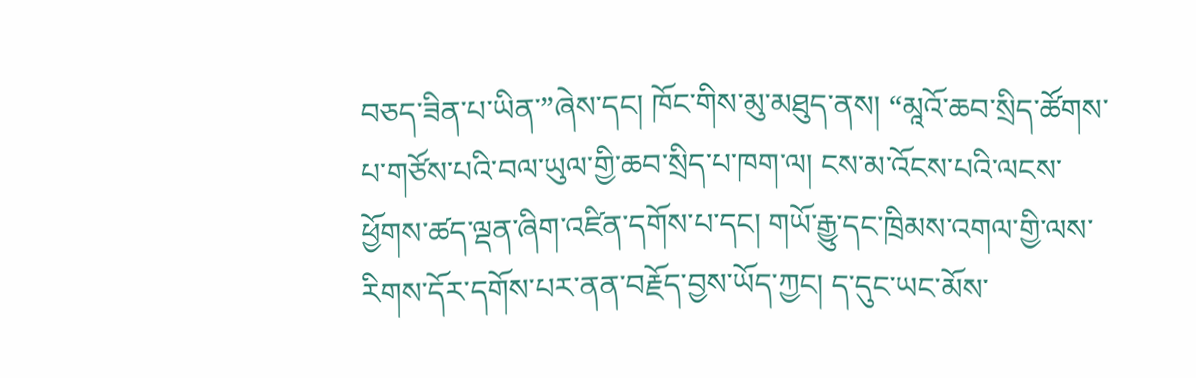བཅད་ཟིན་པ་ཡིན་”ཞེས་དང། ཁོང་གིས་མུ་མཐུད་ནས། “མཱའོ་ཆབ་སྲིད་ཚོགས་པ་གཙོས་པའི་བལ་ཡུལ་གྱི་ཆབ་སྲིད་པ་ཁག་ལ། ངས་མ་འོངས་པའི་ལངས་ཕྱོགས་ཚད་ལྡན་ཞིག་འཛིན་དགོས་པ་དང། གཡོ་རྒྱུ་དང་ཁྲིམས་འགལ་གྱི་ལས་རིགས་དོར་དགོས་པར་ནན་བརྗོད་བྱས་ཡོད་ཀྱང། ད་དུང་ཡང་མོས་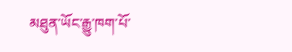མཐུན་ཡོང་རྒྱུ་ཁག་པོ་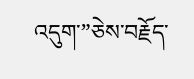འདུག་”ཅེས་བརྗོད་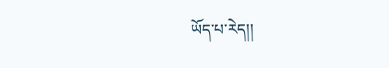ཡོད་པ་རེད།།